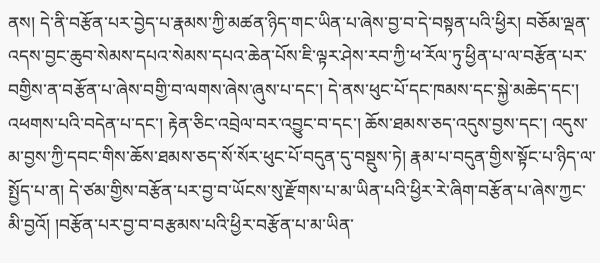ནས། དེ་ནི་བརྩོན་པར་བྱེད་པ་རྣམས་ཀྱི་མཚན་ཉིད་གང་ཡིན་པ་ཞེས་བྱ་བ་དེ་བསྟན་པའི་ཕྱིར། བཅོམ་ལྡན་འདས་བྱང་ཆུབ་སེམས་དཔའ་སེམས་དཔའ་ཆེན་པོས་ཇི་ལྟར་ཤེས་རབ་ཀྱི་ཕ་རོལ་ཏུ་ཕྱིན་པ་ལ་བརྩོན་པར་བགྱིས་ན་བརྩོན་པ་ཞེས་བགྱི་བ་ལགས་ཞེས་ཞུས་པ་དང་། དེ་ནས་ཕུང་པོ་དང་ཁམས་དང་སྐྱེ་མཆེད་དང་། འཕགས་པའི་བདེན་པ་དང་། རྟེན་ཅིང་འབྲེལ་བར་འབྱུང་བ་དང་། ཆོས་ཐམས་ཅད་འདུས་བྱས་དང་། འདུས་མ་བྱས་ཀྱི་དབང་གིས་ཆོས་ཐམས་ཅད་སོ་སོར་ཕུང་པོ་བདུན་དུ་བསྡུས་ཏེ། རྣམ་པ་བདུན་གྱིས་སྟོང་པ་ཉིད་ལ་སྤྱོད་པ་ན། དེ་ཙམ་གྱིས་བརྩོན་པར་བྱ་བ་ཡོངས་སུ་རྫོགས་པ་མ་ཡིན་པའི་ཕྱིར་རེ་ཞིག་བརྩོན་པ་ཞེས་ཀྱང་མི་བྱའོ། །བརྩོན་པར་བྱ་བ་བརྩམས་པའི་ཕྱིར་བརྩོན་པ་མ་ཡིན་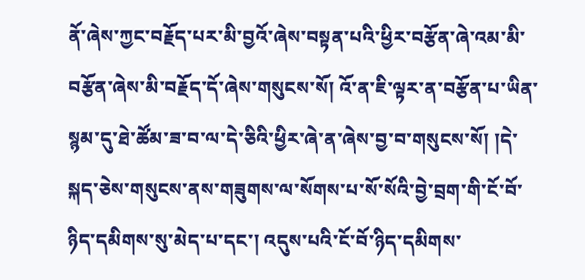ནོ་ཞེས་ཀྱང་བརྗོད་པར་མི་བྱའོ་ཞེས་བསྟན་པའི་ཕྱིར་བརྩོན་ཞེ་འམ་མི་བརྩོན་ཞེས་མི་བརྗོད་དོ་ཞེས་གསུངས་སོ། འོ་ན་ཇི་ལྟར་ན་བརྩོན་པ་ཡིན་སྙམ་དུ་ཐེ་ཚོམ་ཟ་བ་ལ་དེ་ཅིའི་ཕྱིར་ཞེ་ན་ཞེས་བྱ་བ་གསུངས་སོ། །དེ་སྐད་ཅེས་གསུངས་ནས་གཟུགས་ལ་སོགས་པ་སོ་སོའི་བྱེ་བྲག་གི་ངོ་བོ་ཉིད་དམིགས་སུ་མེད་པ་དང་། འདུས་པའི་ངོ་བོ་ཉིད་དམིགས་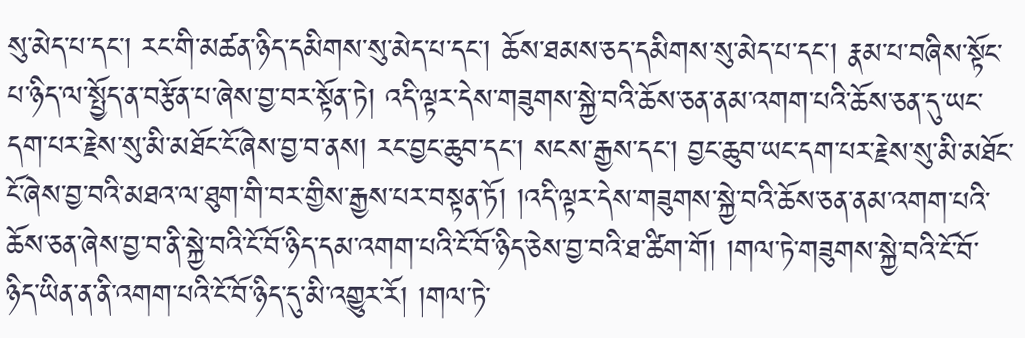སུ་མེད་པ་དང་། རང་གི་མཚན་ཉིད་དམིགས་སུ་མེད་པ་དང་། ཆོས་ཐམས་ཅད་དམིགས་སུ་མེད་པ་དང་། རྣམ་པ་བཞིས་སྟོང་པ་ཉིད་ལ་སྤྱོད་ན་བརྩོན་པ་ཞེས་བྱ་བར་སྟོན་ཏེ། འདི་ལྟར་དེས་གཟུགས་སྐྱེ་བའི་ཆོས་ཅན་ནམ་འགག་པའི་ཆོས་ཅན་དུ་ཡང་དག་པར་རྗེས་སུ་མི་མཐོང་ངོ་ཞེས་བྱ་བ་ནས། རང་བྱང་ཆུབ་དང་། སངས་རྒྱས་དང་། བྱང་ཆུབ་ཡང་དག་པར་རྗེས་སུ་མི་མཐོང་ངོ་ཞེས་བྱ་བའི་མཐའ་ལ་ཐུག་གི་བར་གྱིས་རྒྱས་པར་བསྟན་ཏོ། །འདི་ལྟར་དེས་གཟུགས་སྐྱེ་བའི་ཆོས་ཅན་ནམ་འགག་པའི་ཆོས་ཅན་ཞེས་བྱ་བ་ནི་སྐྱེ་བའི་ངོ་བོ་ཉིད་དམ་འགག་པའི་ངོ་བོ་ཉིད་ཅེས་བྱ་བའི་ཐ་ཚིག་གོ། །གལ་ཏེ་གཟུགས་སྐྱེ་བའི་ངོ་བོ་ཉིད་ཡིན་ན་ནི་འགག་པའི་ངོ་བོ་ཉིད་དུ་མི་འགྱུར་རོ། །གལ་ཏེ་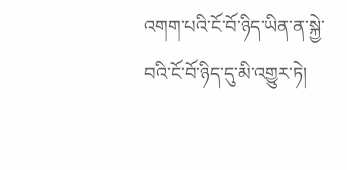འགག་པའི་ངོ་བོ་ཉིད་ཡིན་ན་སྐྱེ་བའི་ངོ་བོ་ཉིད་དུ་མི་འགྱུར་ཏེ།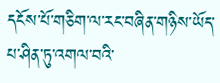དངོས་པོ་གཅིག་ལ་རང་བཞིན་གཉིས་ཡོད་པ་ཤིན་ཏུ་འགལ་བའི་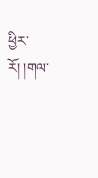ཕྱིར་རོ། །གལ་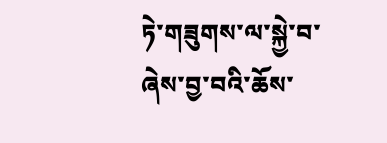ཏེ་གཟུགས་ལ་སྐྱེ་བ་ཞེས་བྱ་བའི་ཆོས་